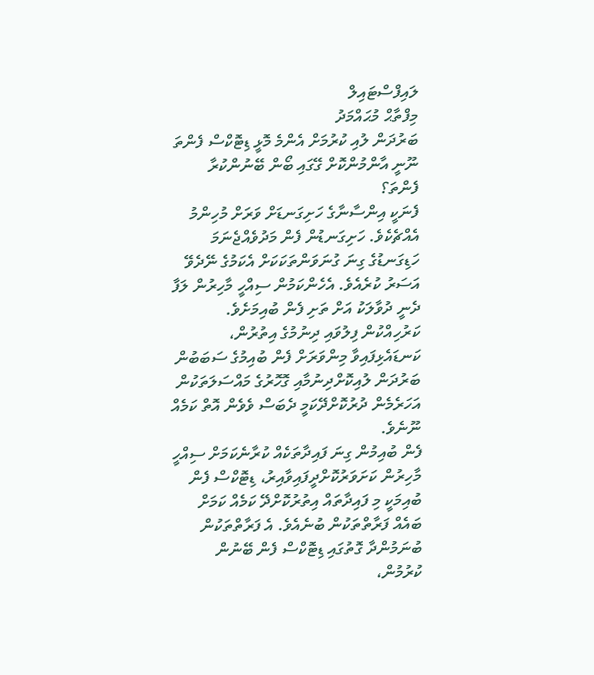ލައިފްސްޓައިލް
މިފްތާޙް މުޙައްމަދު
ބަރުދަން ލުއި ކުރުމަށް އެންމެ މޮޅީ ޑިޓޮކްސް ފެންތަ ނޫނީ އާންމުންކޮށް ގޭގައި ބޯން ބޭނުންކުރާ ފެންތަ؟
ފެނަކީ އިންސާނާގެ ހަށިގަނޑަށް ވަރަށް މުހިންމު އެއްޗެކެވެ. ހަށިގަނޑުން ފެން މަދުވެއްޖެނަމަ ހަޑިގަނޑުގެ ގިނަ ގުނަވަންތަކަކަށް އެކަމުގެ ނޭދެވޭ އަސަރު ކުރެއެވެ. އެހެންކަމުން ސިއްހީ މާހިރުން ލަފާ ދެނީ ދުވާލަކު އަށް ތަށި ފެން ބުއިމަށެވެ.
ކަރުހިއްކުން ފިލުވައި ދިނުމުގެ އިތުރުން، ކަނޑައެޅިފައިވާ މިންވަރަށް ފެން ބުއިމުގެ ސަބަބުން ބަރުދަން ލުއިކޮށްދިނުމާއި ގޮހޮރުގެ މައްސަލަތަކުން އަހަރެމެން ދުރުކޮށްދޭކަމީ ދެބަސް ވެވެން އޮތް ކަމެއް ނޫނެވެ.
ފެން ބުއިމުން ގިނަ ފައިދާތަކެއް ކުރާނެކަމަށް ސިއްހީ މާހިރުން ކަށަވަރުކޮށްދީފައިވާއިރު، ޑިޓޮކްސް ފެން ބުއިމަކީ މި ފައިދާތައް އިތުރުކޮށްދޭ ކަމެއް ކަމަށް ބައެއް ފަރާތްތަކުން ބުނެއެވެ. އެ ފަރާތްތަކުން ބުނަމުންދާ ގޮތުގައި ޑިޓޮކްސް ފެން ބޭނުން ކުރުމުން،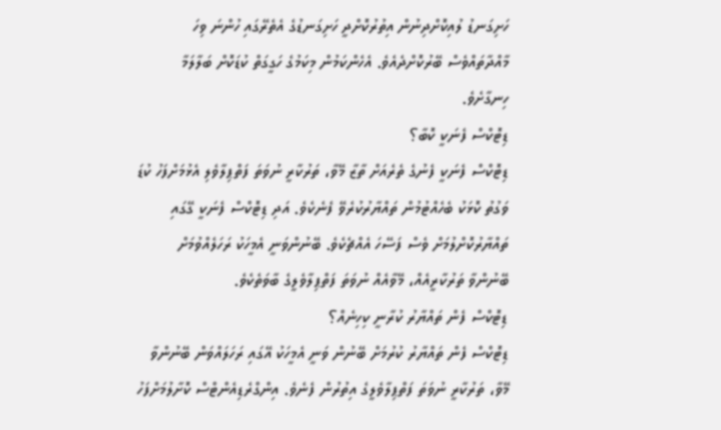ހަށިގަނޑު ލުއިކޮށްދިނުން އިތުރުކޮށްދީ ހަށިގަނޑުގެ އެތެރޭގައި ހުންނަ ވިހަ މާއްދާތައްވެސް ބޭރުކޮށްދެއެވެ. އެހެންކަމުން މިކަމުގެ ހަގީގަތް ކުޑަކޮށް ބަލާލަމާ ހިނގާށެވެ.
ޑިޓޮކްސް ފެނަކީ ކޮބާ؟
ޑިޓޮކްސް ފެނަކީ ފެނުގެ ތެރެއަށް ތާޒާ މޭވާ، ތަރުކާރީ ނުވަތަ ފަތްޕިލާވެލި އެޅުމަށްފަހު ކުޑަ ވަގުތު ކޮޅަކު ބެހެއްޓުމުން ތައްޔާރުކުރެވޭ ފެނެކެވެ. އަދި ޑިޓޮކްސް ފެނަކީ ގޭގައި ތައްޔާރުކޮށްލުމަށް ވެސް ފަސޭހަ އެއްޗެކެވެ. ބޭނުންވަނީ އެމީހަކު ރަހަލެއްވުމަށް ބޭނުންވާ ތަރުކާރީއެއް، މޭވާއެއް ނުވަތަ ފަތްޕިލާވެލީގެ ބާވަތެކެވެ.
ޑިޓޮކްސް ފެން ތައްޔާރު ކުރާނީ ކިހިނެއް؟
ޑިޓޮކްސް ފެން ތައްޔާރު ކުރުމަށް ބޭނުން ވަނީ އެމީހަކު އޭގައި ރަހަލައްވަން ބޭނުންވާ މޭވާ، ތަރުކާރީ ނުވަތަ ފަތްޕިލާވެލީގެ އިތުރުން ފެނެވެ. އިންގްރެޑިއެންޓްސް ކޮށާލުމަށްފަހު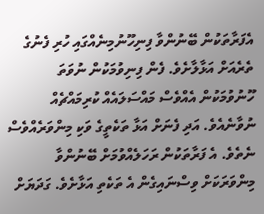އެފަރާތަކުން ބޭނުންވާ ފިނިހޫނުމިނެއްގައި ހުރި ފެނުގެ ތެރެއަށް އަޅާލާށެވެ. ފެން ފިނިވުމަކުން ނުވަތަ ހޫނުވުމަކުން އެއްވެސް މައްސަލައެއް ކުރިމައްޗެއް ނުވާނެއެވެ. އަދި ފެނަށް އަޅާ ތަކެތީގެ ވަކި މިންވަރެއްވެސް ނެތެވެ. އެ ފަރާތަކުން ރަހަލެއްވުމަށް ބޭނުންވާ މިންވަރަކަށް ވިސްނައިގެން އެ ތަކެތި އަޅާށެވެ. ގަދަޔަށް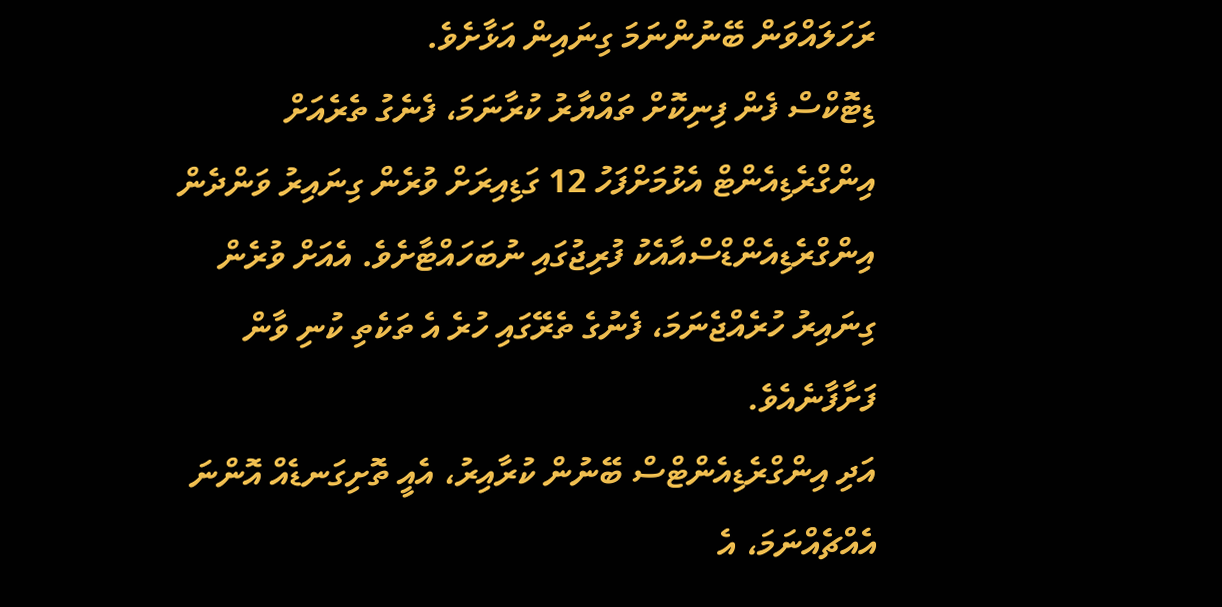ރަހަލައްވަން ބޭނުންނަމަ ގިނައިން އަޅާށެވެ.
ޑިޓޮކްސް ފެން ފިނިކޮށް ތައްޔާރު ކުރާނަމަ، ފެނެގު ތެރެއަށް އިންގްރެޑިއެންޓް އެޅުމަށްފަހު 12 ގަޑިއިރަށް ވުރެން ގިނައިރު ވަންދެން އިންގްރެޑިއެންޑްސްއާއެކު ފުރިޖުގައި ނުބަހައްޓާށެވެ. އެއަށް ވުރެން ގިނައިރު ހުރެއްޖެނަމަ، ފެނުގެ ތެރޭގައި ހުރެ އެ ތަކެތި ކުނި ވާން ފަށާފާނެއެވެ.
އަދި އިންގްރެޑިއެންޓްސް ބޭނުން ކުރާއިރު، އެއީ ތޮށިގަނޑެއް އޮންނަ އެއްޗެއްނަމަ، އެ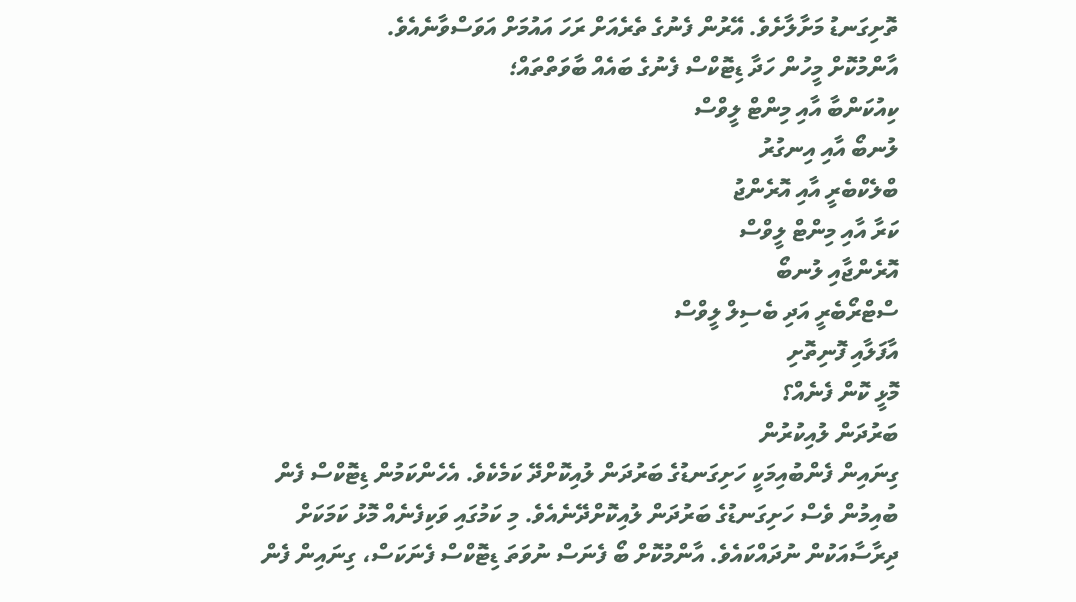ތޮށިގަނޑު މަށާލާށެވެ. އޭރުން ފެނުގެ ތެރެއަށް ރަހަ އައުމަށް އަވަސްވާނެއެވެ.
އާންމުކޮށް މީހުން ހަދާ ޑިޓޮކްސް ފެނުގެ ބައެއް ބާވަތްތައް؛
ކިއުކަންބާ އާއި މިންޓް ލީވްސް
ލުނބޯ އާއި އިނގުރު
ބްލެކްބެރީ އާއި އޮރެންޖު
ކަރާ އާއި މިންޓް ލީވްސް
އޮރެންޖާއި ލުނބޯ
ސްޓްރޯބެރީ އަދި ބެސިލް ލީވްސް
އާފަލާއި ފޮނިތޮށި
މޮޅީ ކޮން ފެނެއް؟
ބަރުދަން ލުއިކުރުން
ގިނައިން ފެންބުއިމަކީ ހަށިގަނޑުގެ ބަރުދަން ލުއިކޮށްދޭ ކަމެކެވެ. އެހެންކަމުން ޑިޓޮކްސް ފެން ބުއިމުން ވެސް ހަށިގަނޑުގެ ބަރުދަން ލުއިކޮށްދޭނެއެވެ. މި ކަމުގައި ވަކިފެނެއް މޮޅު ކަމަކަށް ދިރާސާއަކުން ނުދައްކައެވެ. އާންމުކޮށް ބޯ ފެނަސް ނުވަތަ ޑިޓޮކްސް ފެނަކަސް، ގިނައިން ފެން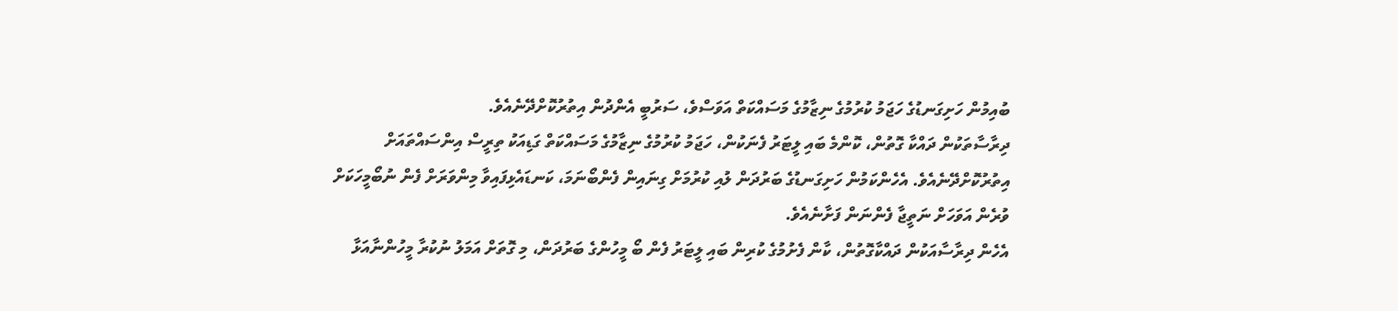ބުއިމުން ހަށިގަނޑުގެ ހަޖަމު ކުރުމުގެ ނިޒާމުގެ މަސައްކަތް އަވަސްވެ، ސަރުބީ އެންދުން އިތުރުކޮށްދޭނެއެވެ.
ދިރާސާތަކުން ދައްކާ ގޮތުން، ކޮންމެ ބައި ލީޓަރު ފެނަކުން، ހަޖަމު ކުރުމުގެ ނިޒާމުގެ މަސައްކަތް ގަޑިއަކު ތިރީސް އިންސައްތައަށް އިތުރުކޮށްދޭނެއެވެ. އެހެންކަމުން ހަށިގަނޑުގެ ބަރުދަން ލުއި ކުރުމަށް ގިނައިން ފެންބޯނަމަ، ކަނޑައެޅިފައިވާ މިންވަރަށް ފެން ނުބޯމީހަކަށް ވުރެން އަވަހަށް ނަތީޖާ ފެންނަން ފަށާނެއެވެ.
އެހެން ދިރާސާއަކުން ދައްކާގޮތުން، ކާން ފެށުމުގެ ކުރިން ބައި ލީޓަރު ފެން ބޯ މީހުންގެ ބަރުދަން، މި ގޮތަށް އަމަލު ނުކުރާ މީހުންނާއަޅާ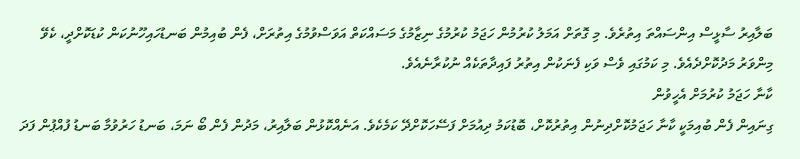ބަލާއިރު ސާޅީސް އިންސައްތަ އިތުރެވެ. މި ގޮތަށް އަމަލު ކުރުމުން ހަޖަމު ކުރުމުގެ ނިޒާމުގެ މަސައްކަތް އަވަސްވުމުގެ އިތުރަށް، ފެން ބުއިމުން ބަނޑުހައިހޫނުކަން ކުޑަކޮށްދީ، ކެވޭ މިންވަރު މަދުކޮށްދެއެވެ. މި ކަމުގައި ވެސް ވަކި ފެނަކުން އިތުރު ފައިދާތަކެއް ނުކުރާނެއެވެ.
ކާނާ ހަޖަމު ކުރުމަށް އެހީވުން
ގިނައިން ފެން ބުއިމަކީ ކާނާ ހަޖަމުކޮށްދިނުން އިތުރުކޮށް، ބޮޑުކަމު ދިއުމަށް ފަސޭހަކޮށްދޭ ކަމެކެވެ. އަނެއްކޮޅުން ބަލާއިރު، މަދުން ފެން ބޯ ނަމަ، ބަނޑު ހަރުވުމާ ބަނޑު ފުއްޕުން ފަދަ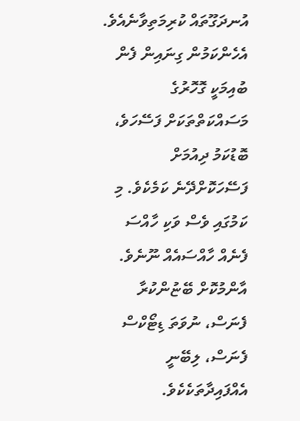އުނދަގޫތައް ކުރިމަތިވާނެއެވެ. އެހެންކަމުން ގިނައިން ފެން ބުއިމަކީ ގޮހޮރުގެ މަސައްކަތްތަކަށް ފަސޭހަވެ، ބޮޑުކަމު ދިއުމަށް ފަސޭހަކޮށްދޭނެ ކަމެކެވެ. މި ކަމުގައި ވެސް ވަކި ހާއްސަ ފެނެއް ހާއްސައެއް ނޫނެވެ. އާންމުކޮށް ބޭޏުންކުރާ ފެނަސް، ނުވަތަ ޑިޓޯކްސް ފެނަސް، ލިބޭނީ އެއްފައިދާތަކެކެވެ.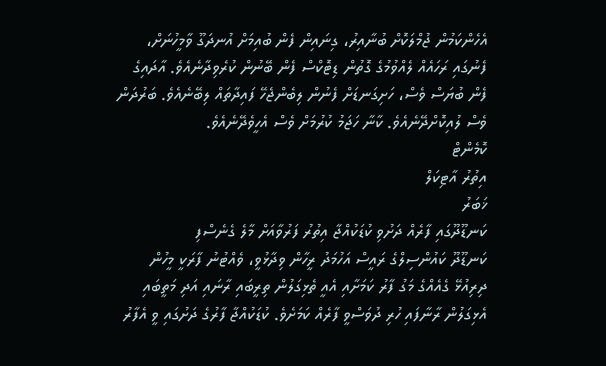އެހެންކަމުން ޖުމްލަކޮށް ބުނާއިރު، ގިނައިން ފެން ބުއިމަށް އުނދަގޫ ވާމީހުނަށް، ފެނުގައި ރަހައެއް ލެއްވުމުގެ ގޮތުން ޑިޓޮކްސް ފެން ބޭނުން ކުރެވިދާނެއެވެ. އާދައިގެ ފެން ބުޔަސް ވެސް، ހަށިގަނޑަށް ފެނުން ލިބެންޖެހޭ ފައިދާތައް ލިބޭނެއެވެ. ބަރުދަން ވެސް ލުއިކޮށްދޭނެއެވެ. ކާނާ ހަޖަމު ކުރުމަށް ވެސް އެހީވެދޭނެއެވެ.
ކޮމެންޓް
އިތުރު އާޓިކަލް
ޚަބަރު
ކަނޑޫދޫގައި ފާރެއް ދަށުވި ކުޑަކުއްޖާ އިތުރު ފަރުވާއަށް މާލެ ގެނެސްފި
ކަނޑޫދޫ ކައުންސިލްގެ ރައީސް އަހުމަދު ރީހާން ވިދާޅުވީ، ވެއްޓުނު ފާރަކީ މީހުން ދިރިއުޅޭ ގެއެއްގެ މަގު ފާރު ކަމަށާއި އެއީ ތެޅިގަލުން ތިރީބައި ރާނައި އަދި މަތީބައި އެޅިގަލުން ރާނާފައި ހުރި ދުވަސްވީ ފާރެއް ކަމަށެވެ. ކުޑަކުއްޖާ ފާރުގެ ދަށުގައި ވީ އެފާރު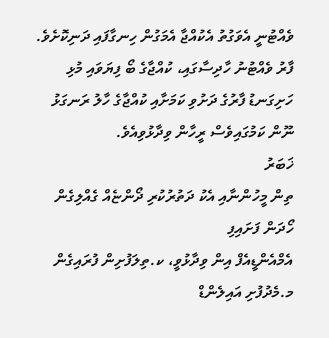ވެއްޓުނީ އެވަގުތު އެކުއްޖާ އެމަގުން ހިނގާފައި ދަނިކޮށެވެ. ފާރު ވެއްޓުނު ހާދިސާގައި، ކުއްޖާގެ ބޯ ފިޔަވައި މުޅި ހަށިގަނޑު ފާރުގެ ދަށުވި ކަމަށާއި ކުއްޖާގެ ހާލު ރަނގަޅު ނޫން ކަމުގައިވެސް ރީހާން ވިދާޅުވިއެވެ.
ޚަބަރު
ތިން މީހުންނާއި އެކު ދަތުރުކުރި ދޯންޏެއް ގެއްލިގެން ހޯދަން ފަށައިފި
އެމްއެންޑީއެފް އިން ވިދާޅުވީ، ކ.ތިލަފުށިން ފުރައިގެން މ.މެދުފުށި އައިލެންޑް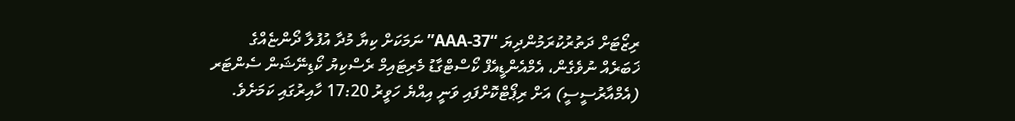ރިޒޯޓަށް ދަތުރުކުރަމުންދިޔަ “AAA-37” ނަމަކަށް ކިޔާ މުދާ އުފުލާ ދޯންޏެއްގެ ޚަބަރެއް ނުވެގެން، އެމްއެންޑީއެފް ކޯސްޓްގާޑު މެރިޓައިމް ރެސްކިޔު ކޯޑިނޭޝަން ސެންޓަރ (އެމްއާރުސީސީ) އަށް ރިޕޯޓްކޮށްފައި ވަނީ އިއްޔެ ހަވީރު 17:20 ހާއިރުގައި ކަމަށެވެ.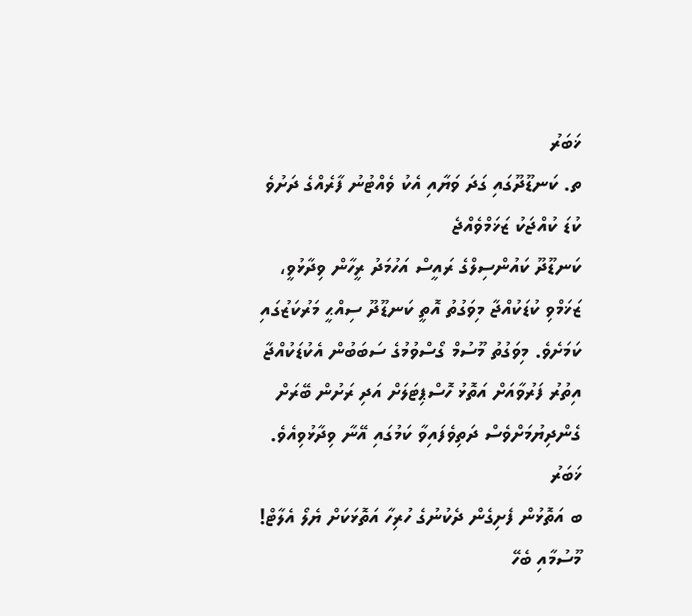ޚަބަރު
ތ. ކަނޑޫދޫގައި ގަދަ ވަޔާއި އެކު ވެއްޓުނު ފާރެއްގެ ދަށުވެ ކުޑަ ކުއްޖަކު ޒަޚަމްވެއްޖެ
ކަނޑޫދޫ ކައުންސިލްގެ ރައީސް އަހުމަދު ރީހާން ވިދާޅުވީ، ޒަޚަމްވި ކުޑަކުއްޖާ މިވަގުތު އޮތީ ކަނޑޫދޫ ސިއްޙީ މަރުކަޒުގައި ކަމަށެވެ. މިވަގުތު މޫސުމް ގޯސްވުމުގެ ސަބަބުން އެކުޑަކުއްޖާ އިތުރު ފަރުވާއަށް އަތޮޅު ހޮސްޕިޓަލަށް އަދި ރަށުން ބޭރަށް ގެންދިޔުމަށްވެސް ދަތިވެފައިވާ ކަމުގައި އޭނާ ވިދާޅުވިއެވެ.
ޚަބަރު
ބ އަތޮޅުން ފެށިގެން ދެކުނުގެ ހުރިހާ އަތޮޅަކަށް ޔެލޯ އެލާޓް!
މޫސުމާއި ބެހޭ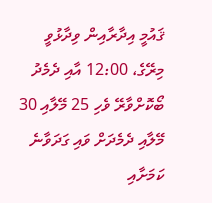ޤައުމީ އިދާރާއިން ވިދާޅުވީ މިރޭގެ، 12:00 އާއި ދެމެދު ބޯކޮށްވާރޭ ވެހި 25 މޭލާއި 30 މޭލާއި ދެމެދަށް ވައި ގަދަވާނެ ކަމަށާއި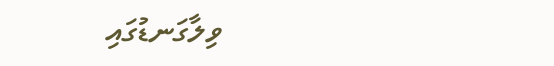ވިލާގަނޑުގައި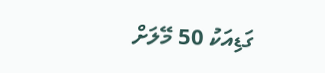ގަޑިއަކު 50 މޭލަށް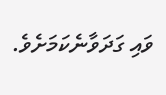ވައި ގަދަވާނެކަމަށެވެ.